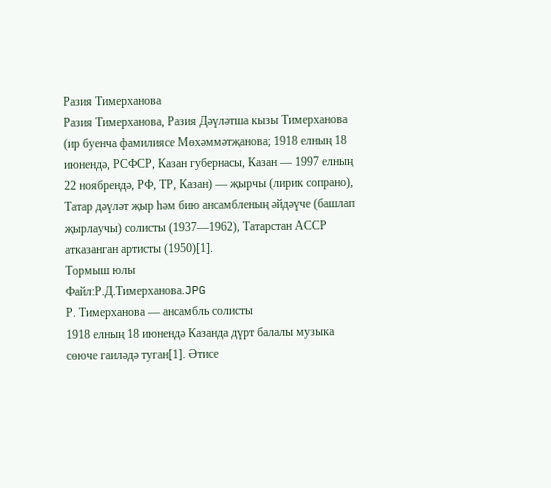Разия Тимерханова
Разия Тимерханова, Разия Дәүләтша кызы Тимерханова (ир буенча фамилиясе Мөхәммәтҗанова; 1918 елның 18 июнендә, РСФСР, Казан губернасы, Казан — 1997 елның 22 ноябрендә, РФ, ТР, Казан) — җырчы (лирик сопрано), Татар дәүләт җыр һәм бию ансамбленың әйдәүче (башлап җырлаучы) солисты (1937—1962), Татарстан АССР атказанган артисты (1950)[1].
Тормыш юлы
Файл:Р.Д.Тимерханова.JPG
Р. Тимерханова — ансамбль солисты
1918 елның 18 июнендә Казанда дүрт балалы музыка сөюче гаиләдә туган[1]. Әтисе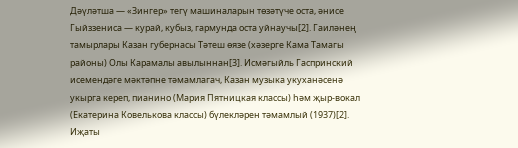Дәүләтша — «Зингер» тегү машиналарын төзәтүче оста, әнисе Гыйззениса — курай, кубыз, гармунда оста уйнаучы[2]. Гаиләнең тамырлары Казан губернасы Тәтеш өязе (хәзерге Кама Тамагы районы) Олы Карамалы авылыннан[3]. Исмәгыйль Гаспринский исемендәге мәктәпне тәмамлагач, Казан музыка укуханәсенә укырга кереп, пианино (Мария Пятницкая классы) һәм җыр-вокал (Екатерина Ковелькова классы) бүлекләрен тәмамлый (1937)[2].
Иҗаты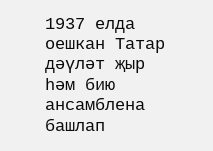1937 елда оешкан Татар дәүләт җыр һәм бию ансамблена башлап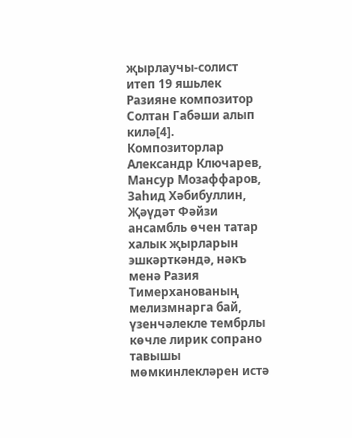җырлаучы-солист итеп 19 яшьлек Разияне композитор Солтан Габәши алып килә[4]. Композиторлар Александр Ключарев, Мансур Мозаффаров, Заһид Хәбибуллин, Җәүдәт Фәйзи ансамбль өчен татар халык җырларын эшкәрткәндә, нәкъ менә Разия Тимерханованың мелизмнарга бай, үзенчәлекле тембрлы көчле лирик сопрано тавышы мөмкинлекләрен истә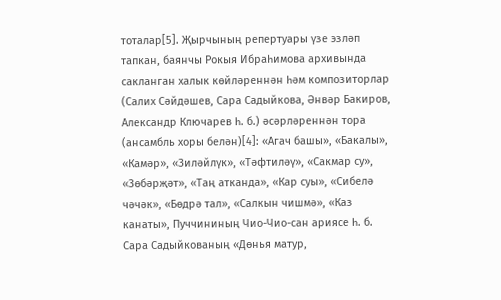тоталар[5]. Җырчының репертуары үзе эзләп тапкан, баянчы Рокыя Ибраһимова архивында сакланган халык көйләреннән һәм композиторлар (Салих Сәйдәшев, Сара Садыйкова, Әнвәр Бакиров, Александр Ключарев һ. б.) әсәрләреннән тора (ансамбль хоры белән)[4]: «Агач башы», «Бакалы», «Камәр», «Зиләйлүк», «Тәфтиләү», «Сакмар су», «Зөбәрҗәт», «Таң атканда», «Кар суы», «Сибелә чәчәк», «Бөдрә тал», «Салкын чишмә», «Каз канаты», Пуччининың Чио-Чио-сан ариясе һ. б. Сара Садыйкованың «Дөнья матур,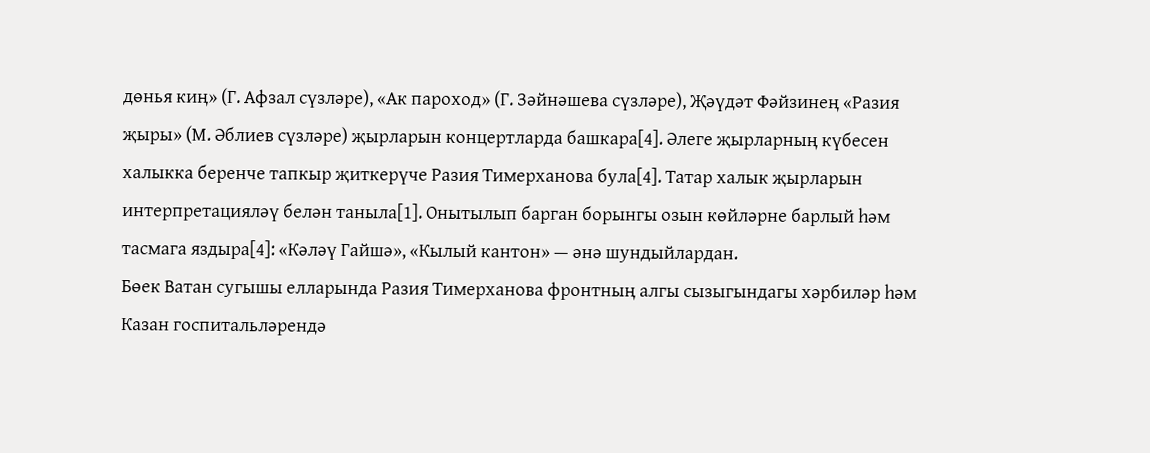дөнья киң» (Г. Афзал сүзләре), «Ак пароход» (Г. Зәйнәшева сүзләре), Җәүдәт Фәйзинең «Разия җыры» (М. Әблиев сүзләре) җырларын концертларда башкара[4]. Әлеге җырларның күбесен халыкка беренче тапкыр җиткерүче Разия Тимерханова була[4]. Татар халык җырларын интерпретацияләү белән таныла[1]. Онытылып барган борынгы озын көйләрне барлый һәм тасмага яздыра[4]: «Кәләү Гайшә», «Кылый кантон» — әнә шундыйлардан.
Бөек Ватан сугышы елларында Разия Тимерханова фронтның алгы сызыгындагы хәрбиләр һәм Казан госпитальләрендә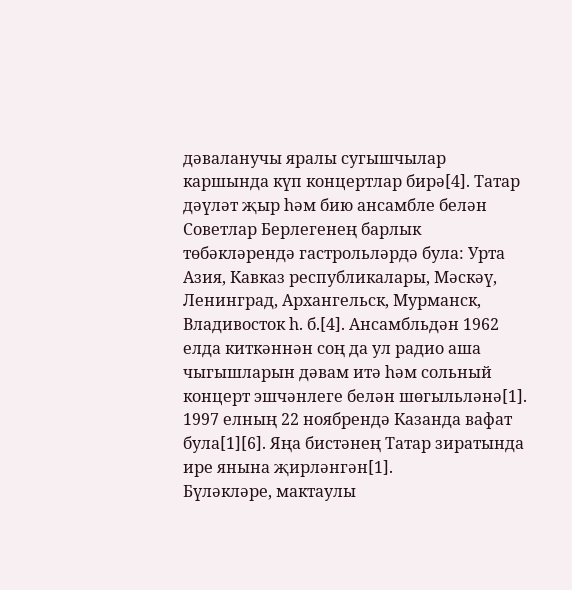дәваланучы яралы сугышчылар каршында күп концертлар бирә[4]. Татар дәүләт җыр һәм бию ансамбле белән Советлар Берлегенең барлык төбәкләрендә гастрольләрдә була: Урта Азия, Кавказ республикалары, Мәскәү, Ленинград, Архангельск, Мурманск, Владивосток һ. б.[4]. Ансамбльдән 1962 елда киткәннән соң да ул радио аша чыгышларын дәвам итә һәм сольный концерт эшчәнлеге белән шөгыльләнә[1].
1997 елның 22 ноябрендә Казанда вафат була[1][6]. Яңа бистәнең Татар зиратында ире янына җирләнгән[1].
Бүләкләре, мактаулы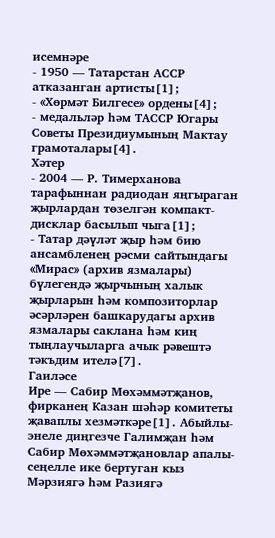исемнәре
- 1950 — Татарстан АССР атказанган артисты[1];
- «Хөрмәт Билгесе» ордены[4];
- медальләр һәм ТАССР Югары Советы Президиумының Мактау грамоталары[4].
Хәтер
- 2004 — Р. Тимерханова тарафыннан радиодан яңгыраган җырлардан төзелгән компакт-дисклар басылып чыга[1];
- Татар дәүләт җыр һәм бию ансамбленең рәсми сайтындагы «Мирас» (архив язмалары) бүлегендә җырчының халык җырларын һәм композиторлар әсәрләрен башкарудагы архив язмалары саклана һәм киң тыңлаучыларга ачык рәвештә тәкъдим ителә[7].
Гаиләсе
Ире — Сабир Мөхәммәтҗанов, фирканең Казан шәһәр комитеты җаваплы хезмәткәре[1]. Абыйлы-энеле диңгезче Галимҗан һәм Сабир Мөхәммәтҗановлар апалы-сеңелле ике бертуган кыз Мәрзиягә һәм Разиягә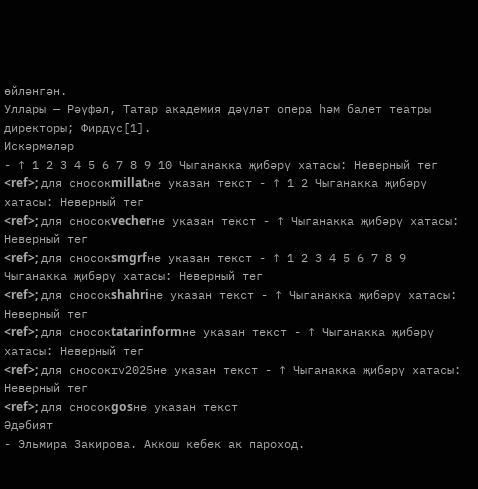өйләнгән.
Уллары — Рәүфәл, Татар академия дәүләт опера һәм балет театры директоры; Фирдүс[1].
Искәрмәләр
- ↑ 1 2 3 4 5 6 7 8 9 10 Чыганакка җибәрү хатасы: Неверный тег
<ref>; для сносокmillatне указан текст - ↑ 1 2 Чыганакка җибәрү хатасы: Неверный тег
<ref>; для сносокvecherне указан текст - ↑ Чыганакка җибәрү хатасы: Неверный тег
<ref>; для сносокsmgrfне указан текст - ↑ 1 2 3 4 5 6 7 8 9 Чыганакка җибәрү хатасы: Неверный тег
<ref>; для сносокshahriне указан текст - ↑ Чыганакка җибәрү хатасы: Неверный тег
<ref>; для сносокtatarinformне указан текст - ↑ Чыганакка җибәрү хатасы: Неверный тег
<ref>; для сносокrv2025не указан текст - ↑ Чыганакка җибәрү хатасы: Неверный тег
<ref>; для сносокgosне указан текст
Әдәбият
- Эльмира Закирова. Аккош кебек ак пароход.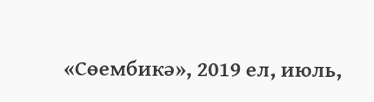«Сөембикә», 2019 ел, июль,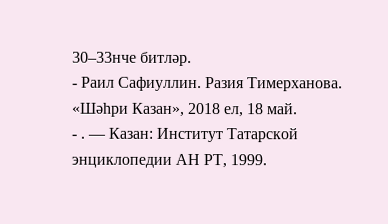30–33нче битләр.
- Раил Сафиуллин. Разия Тимерханова. «Шәһри Казан», 2018 ел, 18 май.
- . — Казан: Институт Татарской энциклопедии АН РТ, 1999.